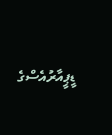ޑީޕީއާރުއެސްގެ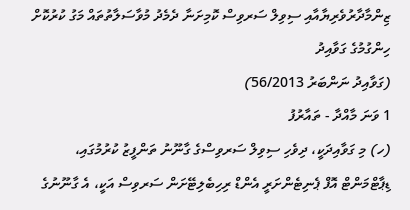ޒިންމާދާރުވެރިޔާއާއި ސިވިލް ސަރވިސް ކޮމިށަނާ ދެމެދު މުވާސަލާތުތައް މަގު ކުރުކޮށް ހިންގުމުގެ ގަވާއިދު
(ގަވާއިދު ނަންބަރު 56/2013)
1 ވަނަ މާއްދާ - ތައާރުފު
(ހ) މި ގަވާއިދަކީ، ދިވެހި ސިވިލް ސަރވިސްގެ ގާނޫނު ތަންފީޒު ކުރުމުގައި، ޑިޕާޓްމަންޓް އޮފް ޕެނިޓެންށަރީ އެންޑް ރިހިބެލިޓޭށަން ސަރވިސް އަކީ، އެ ގާނޫނުގެ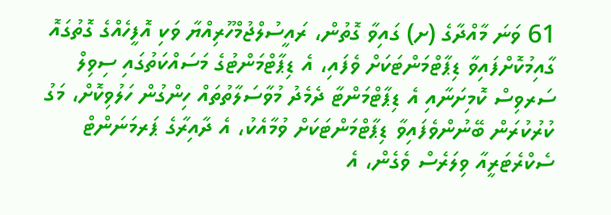61 ވަނަ މާއްދާގެ (ށ) ގައިވާ ގޮތުން، ރައީސުލްޖުމްހޫރިއްޔާ ވަކި އޮފީހެއްގެ ގޮތުގައޮ ގާއިމުކޮށްފައިވާ ޑިޕާޓްމަންޓަކަށް ވެފައި، އެ ޑިޕާޓްމަންޓުގެ މަސައްކަތުގައި ސިވިލް ސަރވިސް ކޮމިށަނާއި އެ ޑިޕާޓްމަންޓާ ދެމެދު މުވާސަލާތުތައް ހިންގުން ހަލުވިކޮށް، މަގު ކުރުކުރަން ބޭނުންވެފައިވާ ޑިޕާޓްމަންޓަކަށް ވުމާއެކު، އެ ދާއިރާގެ ޕަރމަނަންޓް ސެކްރެޓަރީއާ ވިލަރެސް ވެގެން، އެ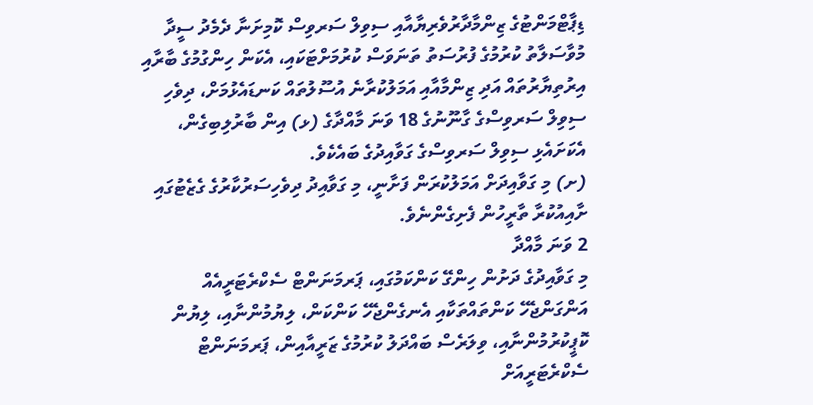ޑިޕާޓްމަންޓުގެ ޒިންމާދާރުވެރިޔާއާއި ސިވިލް ސަރވިސް ކޮމިށަނާ ދެމެދު ސީދާ މުވާސަލާތު ކުރުމުގެ ފުރުސަތު ތަނަވަސް ކުރުމަށްޓަކައި، އެކަން ހިންގުމުގެ ބާރާއި އިރުތިޔާރުތައް އަދި ޒިންމާއާއި އަމަލުކުރާނެ އުސޫލުތައް ކަނޑައެޅުމަށް، ދިވެހި ސިވިލް ސަރވިސްގެ ގާނޫނުގެ 18 ވަނަ މާއްދާގެ (ޅ) އިން ބާރުލިބިގެން، އެކަށައެޅި ސިވިލް ސަރވިސްގެ ގަވާއިދުގެ ބައެކެވެ.
(ށ) މި ގަވާއިދަށް އަމަލުކުރަން ފަށާނީ، މި ގަވާއިދު ދިވެހިސަރުކާރުގެ ގެޒެޓުގައި ށާއިއުކުރާ ތާރީހުން ފެށިގެންނެވެ.
2 ވަނަ މާއްދާ
މި ގަވާއިދުގެ ދަށުން ހިންގޭ ކަންކަމުގައި، ޕަރމަނަންޓް ސެކްރެޓަރީއެއް އަންގަންޖެހޭ ކަންތައްތަކާއި އެނގެންޖެހޭ ކަންކަން، ލިޔުމުންނާއި، ލިޔުން ކޮޕީކުރުމުންނާއި، ވިލަރެސް ބައްދަލު ކުރުމުގެ ޒަރީއާއިން، ޕަރމަނަންޓް ސެކްރެޓަރީއަށް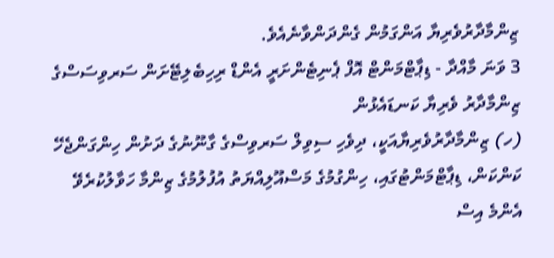ޒިންމާދާރުވެރިޔާ އަންގަމުން ގެންދަންވާނެއެވެ.
3 ވަނަ މާއްދާ - ޑިޕާޓްމަންޓް އޮފް ޕެނިޓެންށަރީ އެންޑް ރިހިބެލިޓޭށަން ސަރވިސަސްގެ ޒިންމާދާރު ވެރިޔާ ކަނޑައެޅުން
(ހ) ޒިންމާދާރުވެރިޔާއަކީ، ދިވެހި ސިވިލް ސަރވިސްގެ ގާނޫނުގެ ދަށުން ހިންގަންޖެހޭ ކަންކަން، ޑިޕާޓްމަންޓުގައި، ހިންގުމުގެ މަސްއޫލިއްޔަތު އުފުލުމުގެ ޒިންމާ ހަވާލުކުރެވޭ އެންމެ އިސް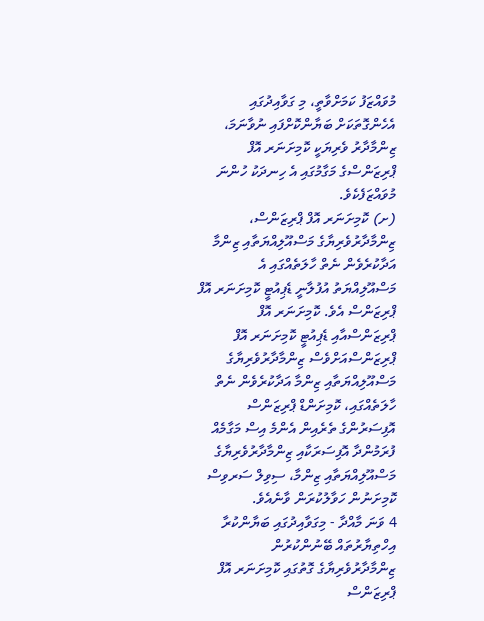މުވައްޒަފު ކަމަށްވާތީ، މި ގަވާއިދުގައި އެހެންގޮތަކަށް ބަޔާންކޮށްފައި ނުވާނަމަ، ޒިންމާދާރު ވެރިޔަކީ ކޮމިށަނަރ އޮފް ޕްރިޒަންސްގެ މަގާމުގައި އެ ހިނދަކު ހުންނަ މުވައްޒަފެކެވެ.
(ށ) ކޮމިށަނަރ އޮފް ޕްރިޒަންސް، ޒިންމާދާރުވެރިޔާގެ މަސްއޫލިއްޔަތާއި ޒިންމާ އަދާކުރެވެން ނެތް ހާލަތެއްގައި އެ މަސްއޫލިއްޔަތު އުފުލާނީ ޑެޕިއުޓީ ކޮމިށަނަރ އޮފް ޕްރިޒަންސް އެވެ. ކޮމިށަނަރ އޮފް ޕްރިޒަންސްއާއި ޑެޕިއުޓީ ކޮމިށަނަރ އޮފް ޕްރިޒަންސްއަށްވެސް ޒިންމާދާރުވެރިޔާގެ މަސްއޫލިއްޔަތާއި ޒިންމާ އަދާކުރެވެން ނެތް ހާލަތެއްގައި، ކޮމިށަންޑް ޕްރިޒަންސް އޮފިސަރުންގެ ތެރެއިން އެންމެ އިސް މަގާމެއް ފުރަމުންދާ އޮފިސަރަކާއި ޒިންމާދާރުވެރިޔާގެ މަސްއޫލިއްޔަތާއި ޒިންމާ، ސިވިލް ސަރވިސް ކޮމިށަނުން ހަވާލުކުރަން ވާނެއެވެ.
4 ވަނަ މާއްދާ - މިގަވާއިދުގައި ބަޔާންކުރާ އިހްތިޔާރުތައް ބޭނުންކުރުން
ޒިންމާދާރުވެރިޔާގެ ގޮތުގައި ކޮމިށަނަރ އޮފް ޕްރިޒަންސް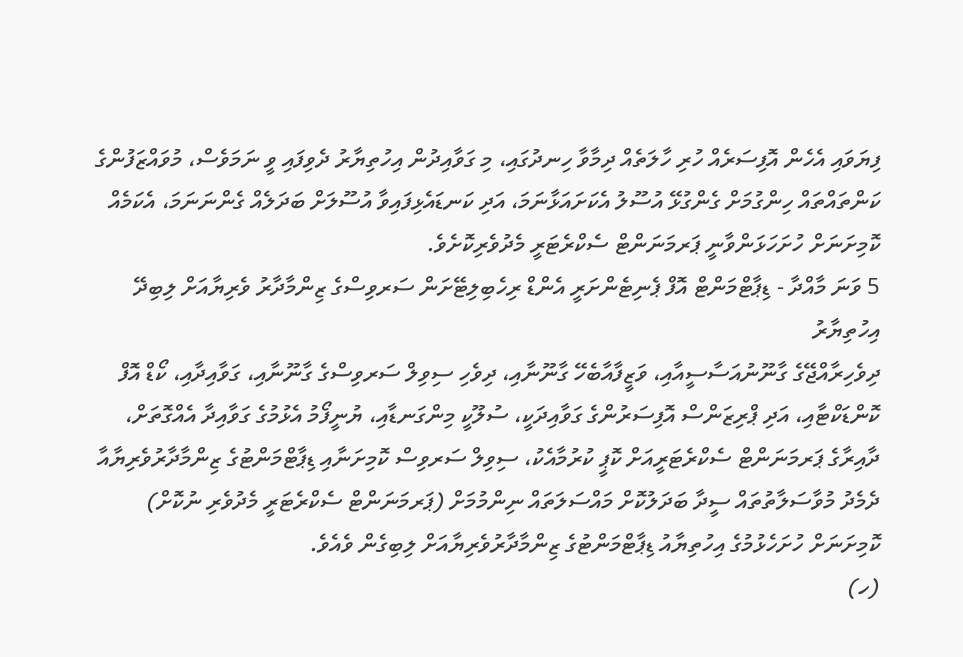ފިޔަވައި އެހެން އޮފިސަރެއް ހުރި ހާލަތެއް ދިމާވާ ހިނދުގައި، މި ގަވާއިދުން އިހުތިޔާރު ދެވިފައި ވީ ނަމަވެސް، މުވައްޒަފުންގެ ކަންތައްތައް ހިންގުމަށް ގެންގުޅޭ އުސޫލު އެކަށައަޅާނަމަ، އަދި ކަނޑައެޅިފައިވާ އުސޫލަށް ބަދަލެއް ގެންނަނަމަ، އެކަމެއް ކޮމިށަނަށް ހުށަހަޅަންވާނީ ޕަރމަނަންޓް ސެކްރެޓަރީ މެދުވެރިކޮށެވެ.
5 ވަނަ މާއްދާ - ޑިޕާޓްމަންޓް އޮފް ޕެނިޓެންށަރީ އެންޑް ރިހެބިލިޓޭށަން ސަރވިސްގެ ޒިންމާދާރު ވެރިޔާއަށް ލިބިދޭ އިހުތިޔާރު
ދިވެހިރާއްޖޭގެ ގާނޫނުއަސާސީއާއި، ވަޒީފާއާބެހޭ ގާނޫނާއި، ދިވެހި ސިވިލް ސަރވިސްގެ ގާނޫނާއި، ގަވާއިދާއި، ކޯޑް އޮފް ކޮންޑަކްޓާއި، އަދި ޕްރިޒަންސް އޮފިސަރުންގެ ގަވާއިދަކީ، ސުލޫކީ މިންގަނޑާއި، ޔުނީފޯމު އެޅުމުގެ ގަވާއިދާ އެއްގޮތަށް، ދާއިރާގެ ޕަރމަނަންޓް ސެކްރެޓަރީއަށް ކޮޕީ ކުރުމާއެކު، ސިވިލް ސަރވިސް ކޮމިށަނާއި ޑިޕާޓްމަންޓުގެ ޒިންމާދާރުވެރިޔާއާ ދެމެދު މުވާސަލާތުތައް ސީދާ ބަދަލުކޮށް މައްސަލަތައް ނިންމުމަށް (ޕަރމަނަންޓް ސެކްރެޓަރީ މެދުވެރި ނުކޮށް) ކޮމިށަނަށް ހުށަހެޅުމުގެ އިހުތިޔާއު ޑިޕާޓްމަންޓުގެ ޒިންމާދާރުވެރިޔާއަށް ލިބިގެން ވެއެވެ.
(ހ)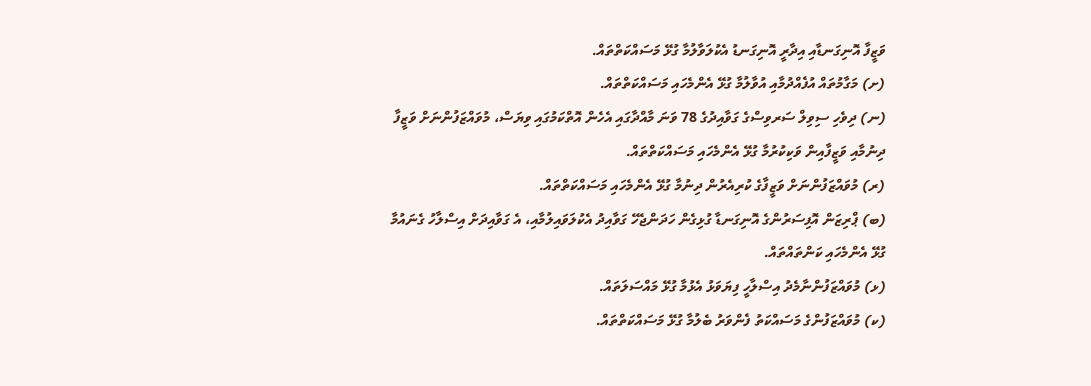ވަޒީފާ އޮނިގަނޑާއި އިދާރީ އޮނިގަނޑު އެކުލަވާލުމާ ގުޅޭ މަސައްކަތްތައް.
(ށ) މަގާމުތައް އުފެއްދުމާއި އުވާލުމާ ގުޅޭ އެންމެހައި މަސައްކަތްތައް.
(ނ) ދިވެހި ސިވިލް ސަރވިސްގެ ގަވާއިދުގެ 78 ވަނަ މާއްދާގައި އެހެން އޮތްކަމުގައި ވިޔަސް، މުވައްޒަފުންނަށް ވަޒީފާ ދިނުމާއި ވަޒީފާއިން ވަކިކުރުމާ ގުޅޭ އެންމެހައި މަސައްކަތްތައް.
(ރ) މުވައްޒަފުންނަށް ވަޒީފާގެ ކުރިއެރުން ދިނުމާ ގުޅޭ އެންމެހައި މަސައްކަތްތައް.
(ބ) ޕްރިޒަން އޮފިސަރުންގެ އޮނިގަނޑާ ގުޅިގެން ހަދަންޖެހޭ ގަވާއިދު އެކުލަވައިލުމާއި، އެ ގަވާއިދަށް އިސްލާހު ގެނައުމާ ގުޅޭ އެންމެހައި ކަންތައްތައް.
(ޅ) މުވައްޒަފުންނާމެދު އިސްލާހީ ފިޔަވަޅު އެޅުމާ ގުޅޭ މައްސަލަތައް.
(ކ) މުވައްޒަފުންގެ މަސައްކަތު ފެންވަރު ބެލުމާ ގުޅޭ މަސައްކަތްތައް.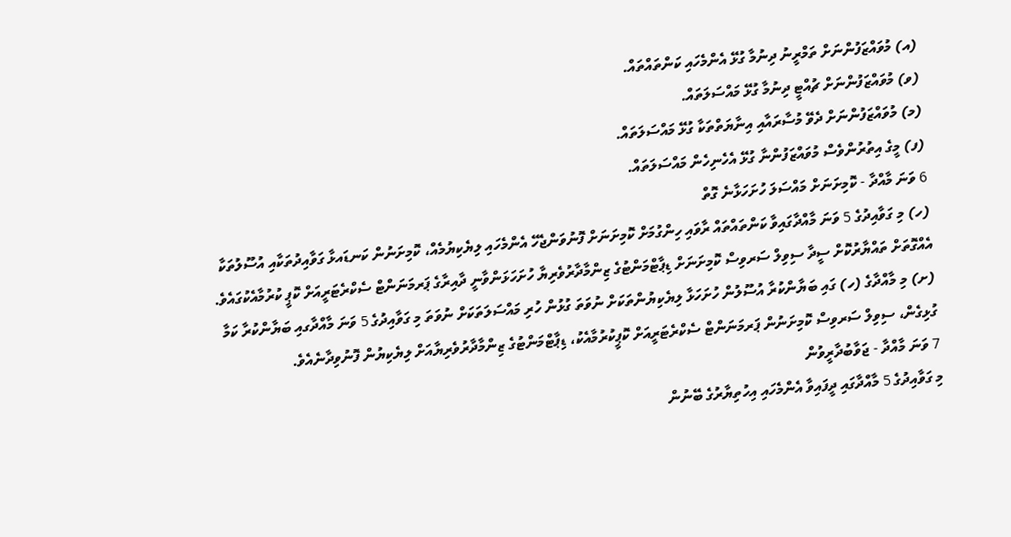(އ) މުވައްޒަފުންނަށް ތަމްރީނު ދިނުމާ ގުޅޭ އެންމެހައި ކަންތައްތައް.
(ވ) މުވައްޒަފުންނަށް ޗުއްޓީ ދިނުމާ ގުޅޭ މައްސަލަތައް.
(މ) މުވައްޒަފުންނަށް ދެވޭ މުސާރައާއި އިނާޔަތްތަކާ ގުޅޭ މައްސަލަތައް.
(ފ) މީގެ އިތުރުންވެސް މުވައްޒަފުންނާ ގުޅޭ އެހެނިހެން މައްސަލަތައް.
6 ވަނަ މާއްދާ - ކޮމިށަނަށް މައްސަލަ ހުށަހަޅާނެ ގޮތް
(ހ) މި ގަވާއިދުގެ 5 ވަނަ މާއްދާގައިވާ ކަންތައްތައް ރާވައި ހިންގުމަށް ކޮމިށަނަށް ފޮނުވަންޖެހޭ އެންމެހައި ލިޔެކިޔުމެއް، ކޮމިށަނުން ކަނޑައޅާ ގަވާއިދުތަކާއި އުސޫލުތަކާ އެއްގޮތަށް ތައްޔާރުކޮށް ސީދާ ސިވިލް ސަރވިސް ކޮމިށަނަށް ޑިޕާޓްމަންޓުގެ ޒިންމާދާރުވެރިޔާ ހުށަހަޅަންވާނީ ދާއިރާގެ ޕަރމަނަންޓް ސެކްރެޓަރީއަށް ކޮޕީ ކުރުމާއެކުގައެވެ.
(ށ) މި މާއްދާގެ (ހ) ގައި ބަޔާންކުރާ އުސޫލުން ހުށަހަޅާ ލިޔެކިޔުންތަކަށް ނުވަތަ ގުޅުން ހުރި މައްސަލަތަކަށް ނުވަތަ މި ގަވާއިދުގެ 5 ވަނަ މާއްދާގއި ބަޔާންކުރާ ކަމާ ގުޅިގެން، ސިވިލް ސަރވިސް ކޮމިށަނުން ޕަރމަނަންޓް ސެކްރެޓަރީއަށް ކޮޕީކުރުމާއެކު، ޑިޕާޓްމަންޓުގެ ޒިންމާދާރުވެރިޔާއަށް ލިޔެކިޔުން ފޮނުވިދާނެއެވެ.
7 ވަނަ މާއްދާ - ޖަވާބުދާރީވުން
މި ގަވާއިދުގެ 5 މާއްދާގައި ދީފައިވާ އެންމެހައި އިހުތިޔާރުގެ ބޭނުން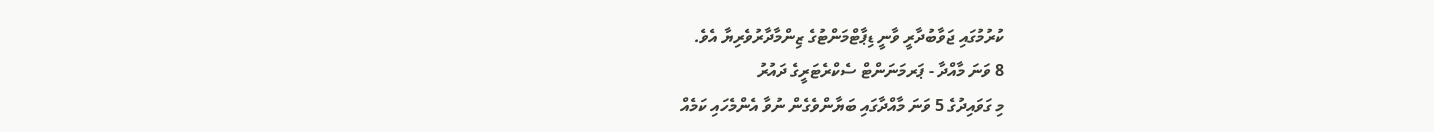ކުރުމުގައި ޖަވާބުދާރީ ވާނީ ޑިޕާޓްމަންޓުގެ ޒިންމާދާރުވެރިޔާ އެވެ.
8 ވަނަ މާއްދާ - ޕަރމަނަންޓް ސެކްރެޓަރީގެ ދައުރު
މި ގަވައިދުގެ 5 ވަނަ މާއްދާގައި ބަޔާންވެގެން ނުވާ އެންމެހައި ކަމެއް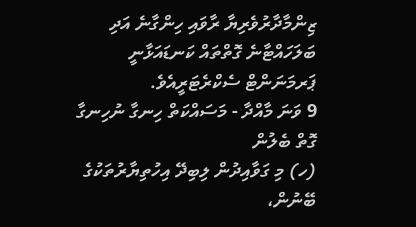ޒިންމާދާރުވެރިޔާ ރާވައި ހިންގާނެ އަދި ބަލަހައްޓާނެ ގޮތްތައް ކަނޑައަޅާނީ ޕަރމަނަންޓް ސެކްރެޓަރީއެވެ.
9 ވަނަ މާއްދާ - މަސައްކަތް ހިނގާ ނުހިނގާ ގޮތް ބެލުން
(ހ) މި ގަވާއިދުން ލިބިދޭ އިހުތިޔާރުތަކުގެ ބޭނުން،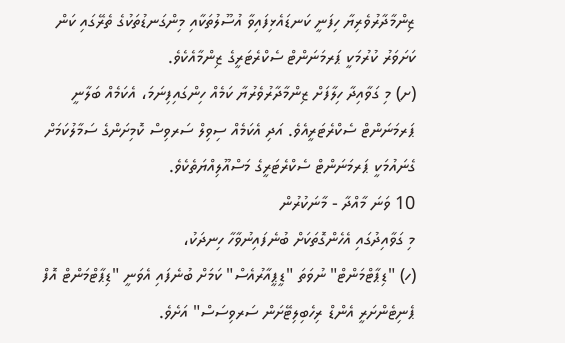ޒިންމާދާރުވެރިޔާ ހިފަނީ ކަނޑައެޅިފައިވާ އުސޫލުތަކާއި މިންގަނޑުތަކުގެ ތެރޭގައި ކަން ކަށަވަރު ކުރުމަކީ ޕަރމަނަންޓް ސެކްރެޓަރީގެ ޒިންމާއެކެވެ.
(ށ) މި ގަވާއިދާ ހިލާފަށް ޒިންމާދާރުވެރުޔާ ކަމެއް ހިންގައިފިނަމަ، އެކަމެއް ބަލާނީ ޕަރމަނަންޓް ސެކްރެޓަރީއެވެ. އަދި އެކަމެއް ސިވިލް ސަރވިސް ކޮމިށަންގެ ސަމާލުކަމަށް ގެނައުމަކީ ޕަރމަނަންޓް ސެކްރެޓަރީގެ މަސްއޫލިއްޔަތެކެވެ.
10 ވަނަ މާއްދާ - މާނަކުރުން
މި ގަވާއިދުގައި އެހެންގޮތަކަށް ބުނެފައިނުވާހާ ހިނދަކު،
(ހ) "ޑިޕާޓްމަންޓް" ނުވަތަ "ޑީޕީއާރުއެސް" ކަމަށް ބުނެފައި އެވަނީ "ޑިޕާޓްމަންޓް އޮފް ޕެނިޓެންށަރީ އެންޑް ރިހެބިލިޓޭށަން ސަރވިސަސް" އަށެވެ.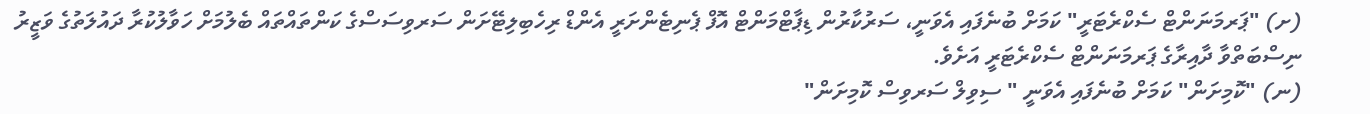(ށ) "ޕަރމަނަންޓް ސެކްރެޓަރީ" ކަމަށް ބުނެފައި އެވަނީ، ސަރުކާރުން ޑިޕާޓްމަންޓް އޮފް ޕެނިޓެންށަރީ އެންޑް ރިހެބިލިޓޭށަން ސަރވިސަސްގެ ކަންތައްތައް ބެލުމަށް ހަވާލުކުރާ ދައުލަތުގެ ވަޒީރު ނިސްބަތްވާ ދާއިރާގެ ޕަރމަނަންޓް ސެކްރެޓަރީ އަށެވެ.
(ނ) "ކޮމިށަން" ކަމަށް ބުނެފައި އެވަނީ " ސިވިލް ސަރވިސް ކޮމިށަން"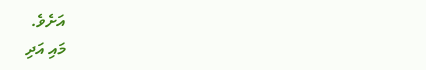އަށެވެ.
މައި އަދި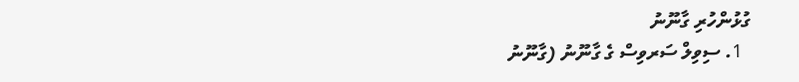ގުޅުންހުރި ގާނޫނު
  1. ސިވިލް ސަރވިސް ގެ ގާނޫނު (ގާނޫނު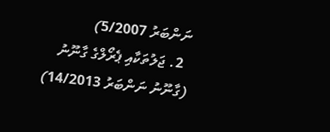ނަންބަރު 5/2007)
  2. ޖަލުތަކާއި ޕެރޯލްގެ ގާނޫނު (ގާނޫނު ނަންބަރު 14/2013)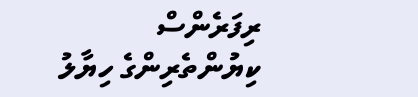ރިފަރެންސް
ކިޔުންތެރިންގެ ހިޔާލު